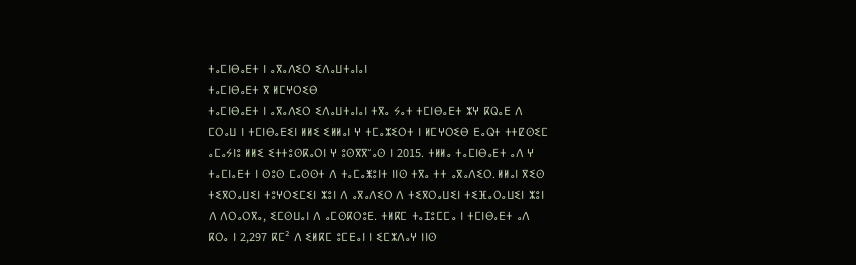ⵜⴰⵎⵏⴱⴰⴹⵜ ⵏ ⴰⴳⴰⴷⵉⵔ ⵉⴷⴰⵡⵜⴰⵏⴰⵏ
ⵜⴰⵎⵏⴱⴰⴹⵜ ⴳ ⵍⵎⵖⵔⵉⴱ
ⵜⴰⵎⵏⴱⴰⴹⵜ ⵏ ⴰⴳⴰⴷⵉⵔ ⵉⴷⴰⵡⵜⴰⵏⴰⵏ ⵜⴳⴰ ⵢⴰⵜ ⵜⵎⵏⴱⴰⴹⵜ ⵣⵖ ⴽⵕⴰⴹ ⴷ ⵎⵔⴰⵡ ⵏ ⵜⵎⵏⴱⴰⴹⵉⵏ ⵍⵍⵉ ⵉⵍⵍⴰⵏ ⵖ ⵜⵎⴰⵣⵉⵔⵜ ⵏ ⵍⵎⵖⵔⵉⴱ ⴹⴰⵕⵜ ⵜⵜⵇⵙⵉⵎ ⴰⵎⴰⵢⵏⵓ ⵍⵍⵉ ⵉⵜⵜⵓⵙⴽⴰⵔⵏ ⵖ ⵓⵙⴳⴳⵯⴰⵙ ⵏ 2015. ⵜⵍⵍⴰ ⵜⴰⵎⵏⴱⴰⴹⵜ ⴰⴷ ⵖ ⵜⴰⵎⵏⴰⴹⵜ ⵏ ⵙⵓⵙ ⵎⴰⵙⵙⵜ ⴷ ⵜⴰⵎⴰⵥⵓⵏⵜ ⵏⵏⵙ ⵜⴳⴰ ⵜⵜ ⴰⴳⴰⴷⵉⵔ. ⵍⵍⴰⵏ ⴳⵉⵙ ⵜⵉⴳⵔⴰⵡⵉⵏ ⵜⵓⵖⵔⵉⵎⵉⵏ ⵣⵓⵏ ⴷ ⴰⴳⴰⴷⵉⵔ ⴷ ⵜⵉⴳⵔⴰⵡⵉⵏ ⵜⵉⴼⴰⵔⴰⵡⵉⵏ ⵣⵓⵏ ⴷ ⴷⵔⴰⵔⴳⴰ, ⵉⵎⵙⵡⴰⵏ ⴷ ⴰⵎⵙⴽⵔⵓⴹ. ⵜⵍⴽⵎ ⵜⴰⵊⵓⵎⵎⴰ ⵏ ⵜⵎⵏⴱⴰⴹⵜ ⴰⴷ ⴽⵔⴰ ⵏ 2,297 ⴽⵎ² ⴷ ⵉⵍⴽⵎ ⵓⵎⴹⴰⵏ ⵏ ⵉⵎⵣⴷⴰⵖ ⵏⵏⵙ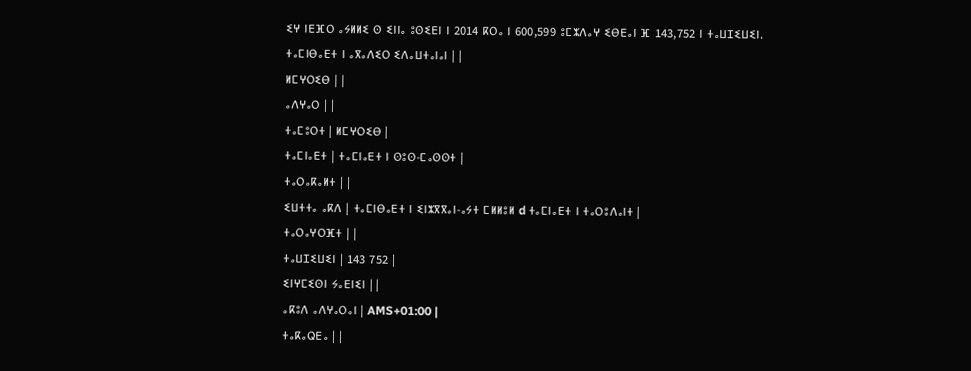ⵉⵖ ⵏⴹⴼⵔ ⴰⵢⵍⵍⵉ ⵙ ⵉⵏⵏⴰ ⵓⵙⵉⴹⵏ ⵏ 2014 ⴽⵔⴰ ⵏ 600,599 ⵓⵎⵣⴷⴰⵖ ⵉⴱⴹⴰⵏ ⴼ 143,752 ⵏ ⵜⴰⵡⵊⵉⵡⵉⵏ.
ⵜⴰⵎⵏⴱⴰⴹⵜ ⵏ ⴰⴳⴰⴷⵉⵔ ⵉⴷⴰⵡⵜⴰⵏⴰⵏ | |
ⵍⵎⵖⵔⵉⴱ | |
ⴰⴷⵖⴰⵔ | |
ⵜⴰⵎⵓⵔⵜ | ⵍⵎⵖⵔⵉⴱ |
ⵜⴰⵎⵏⴰⴹⵜ | ⵜⴰⵎⵏⴰⴹⵜ ⵏ ⵙⵓⵙ-ⵎⴰⵙⵙⵜ |
ⵜⴰⵔⴰⴽⴰⵍⵜ | |
ⵉⵡⵜⵜⴰ ⴰⴽⴷ | ⵜⴰⵎⵏⴱⴰⴹⵜ ⵏ ⵉⵏⵣⴳⴳⴰⵏ-ⴰⵢⵜ ⵎⵍⵍⵓⵍ d ⵜⴰⵎⵏⴰⴹⵜ ⵏ ⵜⴰⵔⵓⴷⴰⵏⵜ |
ⵜⴰⵔⴰⵖⵔⴼⵜ | |
ⵜⴰⵡⵊⵉⵡⵉⵏ | 143 752 |
ⵉⵏⵖⵎⵉⵙⵏ ⵢⴰⴹⵏⵉⵏ | |
ⴰⴽⵓⴷ ⴰⴷⵖⴰⵔⴰⵏ | AMS+01:00 |
ⵜⴰⴽⴰⵕⴹⴰ | |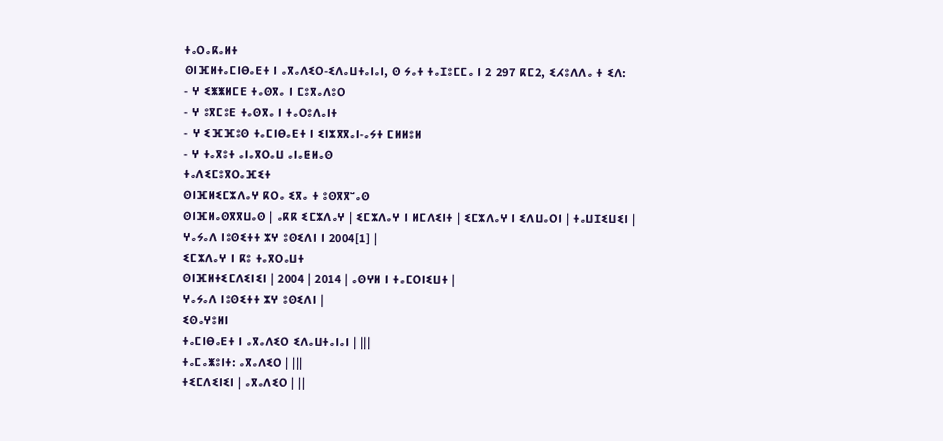ⵜⴰⵔⴰⴽⴰⵍⵜ
ⵙⵏⴼⵍⵜⴰⵎⵏⴱⴰⴹⵜ ⵏ ⴰⴳⴰⴷⵉⵔ-ⵉⴷⴰⵡⵜⴰⵏⴰⵏ, ⵙ ⵢⴰⵜ ⵜⴰⵊⵓⵎⵎⴰ ⵏ 2 297 ⴽⵎ2, ⵉⵃⵓⴷⴷⴰ ⵜ ⵉⴷ:
- ⵖ ⵉⵥⵥⵍⵎⴹ ⵜⴰⵙⴳⴰ ⵏ ⵎⵓⴳⴰⴷⵓⵔ
- ⵖ ⵓⴳⵎⵓⴹ ⵜⴰⵙⴳⴰ ⵏ ⵜⴰⵔⵓⴷⴰⵏⵜ
- ⵖ ⵉⴼⴼⵓⵙ ⵜⴰⵎⵏⴱⴰⴹⵜ ⵏ ⵉⵏⵣⴳⴳⴰⵏ-ⴰⵢⵜ ⵎⵍⵍⵓⵍ
- ⵖ ⵜⴰⴳⵓⵜ ⴰⵏⴰⴳⵔⴰⵡ ⴰⵏⴰⵟⵍⴰⵙ
ⵜⴰⴷⵉⵎⵓⴳⵔⴰⴼⵉⵜ
ⵙⵏⴼⵍⵉⵎⵣⴷⴰⵖ ⴽⵔⴰ ⵉⴳⴰ ⵜ ⵓⵙⴳⴳⵯⴰⵙ
ⵙⵏⴼⵍⴰⵙⴳⴳⵡⴰⵙ | ⴰⴽⴽ ⵉⵎⵣⴷⴰⵖ | ⵉⵎⵣⴷⴰⵖ ⵏ ⵍⵎⴷⵉⵏⵜ | ⵉⵎⵣⴷⴰⵖ ⵏ ⵉⴷⵡⴰⵔⵏ | ⵜⴰⵡⵊⵉⵡⵉⵏ |
ⵖⴰⵢⴰⴷ ⵏⵓⵙⵉⵜⵜ ⵣⵖ ⵓⵙⵉⴷⵏ ⵏ 2004[1] |
ⵉⵎⵣⴷⴰⵖ ⵏ ⴽⵓ ⵜⴰⴳⵔⴰⵡⵜ
ⵙⵏⴼⵍⵜⵉⵎⴷⵉⵏⵉⵏ | 2004 | 2014 | ⴰⵙⵖⵍ ⵏ ⵜⴰⵎⵔⵏⵉⵡⵜ |
ⵖⴰⵢⴰⴷ ⵏⵓⵙⵉⵜⵜ ⵣⵖ ⵓⵙⵉⴷⵏ |
ⵉⵙⴰⵖⵓⵍⵏ
ⵜⴰⵎⵏⴱⴰⴹⵜ ⵏ ⴰⴳⴰⴷⵉⵔ ⵉⴷⴰⵡⵜⴰⵏⴰⵏ | |||
ⵜⴰⵎⴰⵥⵓⵏⵜ: ⴰⴳⴰⴷⵉⵔ | |||
ⵜⵉⵎⴷⵉⵏⵉⵏ | ⴰⴳⴰⴷⵉⵔ | ||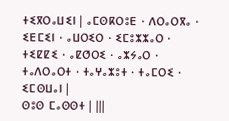ⵜⵉⴳⵔⴰⵡⵉⵏ | ⴰⵎⵙⴽⵔⵓⴹ · ⴷⵔⴰⵔⴳⴰ · ⵉⴹⵎⵉⵏ · ⴰⵡⵔⵉⵔ · ⵉⵎⵓⵣⵣⴰⵔ · ⵜⵉⵇⵇⵉ · ⴰⵇⵚⵔⵉ · ⴰⵣⵢⴰⵔ · ⵜⴰⴷⵔⴰⵔⵜ · ⵜⴰⵖⴰⵣⵓⵜ · ⵜⴰⵎⵔⵉ · ⵉⵎⵙⵡⴰⵏ |
ⵙⵓⵙ ⵎⴰⵙⵙⵜ | |||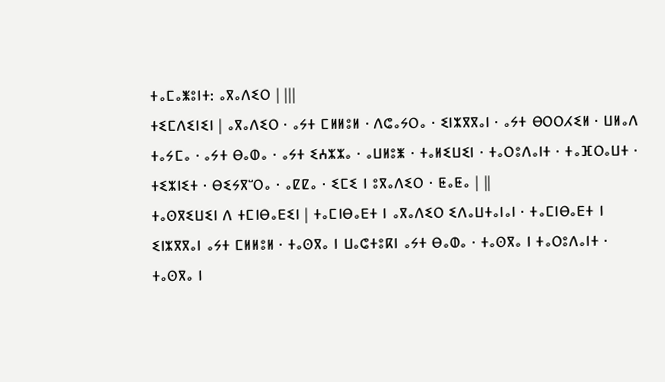ⵜⴰⵎⴰⵥⵓⵏⵜ: ⴰⴳⴰⴷⵉⵔ | |||
ⵜⵉⵎⴷⵉⵏⵉⵏ | ⴰⴳⴰⴷⵉⵔ · ⴰⵢⵜ ⵎⵍⵍⵓⵍ · ⴷⵛⴰⵢⵔⴰ · ⵉⵏⵣⴳⴳⴰⵏ · ⴰⵢⵜ ⴱⵔⵔⵃⵉⵍ · ⵡⵍⴰⴷ ⵜⴰⵢⵎⴰ · ⴰⵢⵜ ⴱⴰⵀⴰ · ⴰⵢⵜ ⵉⵄⵣⵣⴰ · ⴰⵡⵍⵓⵥ · ⵜⴰⵍⵉⵡⵉⵏ · ⵜⴰⵔⵓⴷⴰⵏⵜ · ⵜⴰⴼⵔⴰⵡⵜ · ⵜⵉⵣⵏⵉⵜ · ⴱⵉⵢⴳⵯⵔⴰ · ⴰⵇⵇⴰ · ⵉⵎⵉ ⵏ ⵓⴳⴰⴷⵉⵔ · ⵟⴰⵟⴰ | ||
ⵜⴰⵙⴳⵉⵡⵉⵏ ⴷ ⵜⵎⵏⴱⴰⴹⵉⵏ | ⵜⴰⵎⵏⴱⴰⴹⵜ ⵏ ⴰⴳⴰⴷⵉⵔ ⵉⴷⴰⵡⵜⴰⵏⴰⵏ · ⵜⴰⵎⵏⴱⴰⴹⵜ ⵏ ⵉⵏⵣⴳⴳⴰⵏ ⴰⵢⵜ ⵎⵍⵍⵓⵍ · ⵜⴰⵙⴳⴰ ⵏ ⵡⴰⵛⵜⵓⴽⵏ ⴰⵢⵜ ⴱⴰⵀⴰ · ⵜⴰⵙⴳⴰ ⵏ ⵜⴰⵔⵓⴷⴰⵏⵜ · ⵜⴰⵙⴳⴰ ⵏ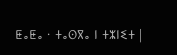ⵟⴰⵟⴰ · ⵜⴰⵙⴳⴰ ⵏ ⵜⵣⵏⵉⵜ |